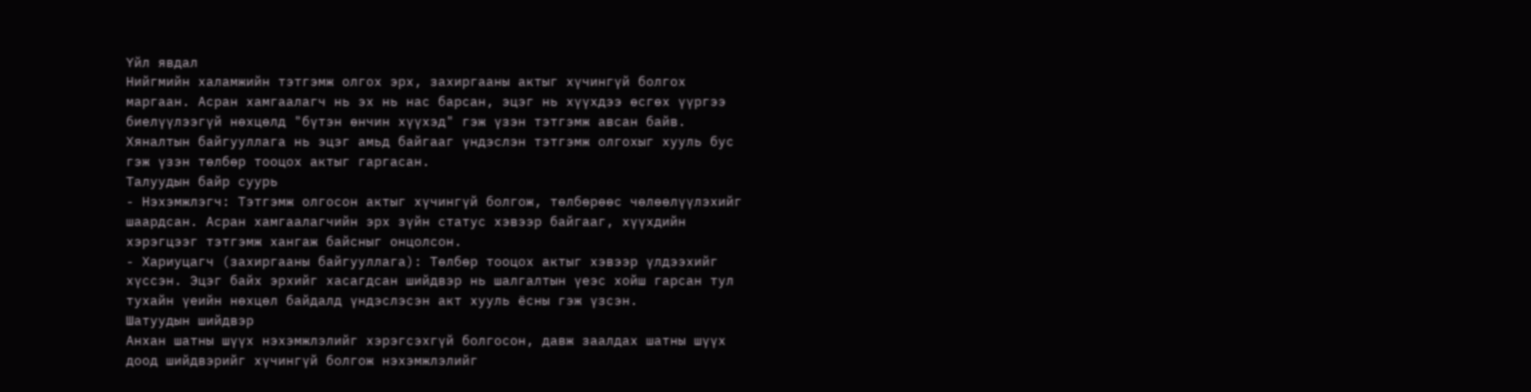Үйл явдал
Нийгмийн халамжийн тэтгэмж олгох эрх, захиргааны актыг хүчингүй болгох маргаан. Асран хамгаалагч нь эх нь нас барсан, эцэг нь хүүхдээ өсгөх үүргээ биелүүлээгүй нөхцөлд "бүтэн өнчин хүүхэд" гэж үзэн тэтгэмж авсан байв. Хяналтын байгууллага нь эцэг амьд байгааг үндэслэн тэтгэмж олгохыг хууль бус гэж үзэн төлбөр тооцох актыг гаргасан.
Талуудын байр суурь
- Нэхэмжлэгч: Тэтгэмж олгосон актыг хүчингүй болгож, төлбөрөөс чөлөөлүүлэхийг шаардсан. Асран хамгаалагчийн эрх зүйн статус хэвээр байгааг, хүүхдийн хэрэгцээг тэтгэмж хангаж байсныг онцолсон.
- Хариуцагч (захиргааны байгууллага): Төлбөр тооцох актыг хэвээр үлдээхийг хүссэн. Эцэг байх эрхийг хасагдсан шийдвэр нь шалгалтын үеэс хойш гарсан тул тухайн үеийн нөхцөл байдалд үндэслэсэн акт хууль ёсны гэж үзсэн.
Шатуудын шийдвэр
Анхан шатны шүүх нэхэмжлэлийг хэрэгсэхгүй болгосон, давж заалдах шатны шүүх доод шийдвэрийг хүчингүй болгож нэхэмжлэлийг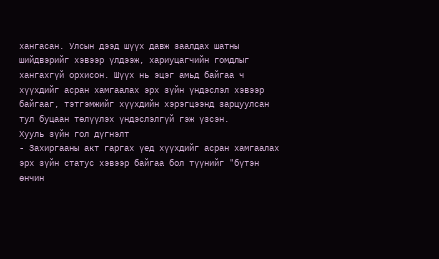хангасан. Улсын дээд шүүх давж заалдах шатны шийдвэрийг хэвээр үлдээж, хариуцагчийн гомдлыг хангахгүй орхисон. Шүүх нь эцэг амьд байгаа ч хүүхдийг асран хамгаалах эрх зүйн үндэслэл хэвээр байгааг, тэтгэмжийг хүүхдийн хэрэгцээнд зарцуулсан тул буцаан төлүүлэх үндэслэлгүй гэж үзсэн.
Хууль зүйн гол дүгнэлт
- Захиргааны акт гаргах үед хүүхдийг асран хамгаалах эрх зүйн статус хэвээр байгаа бол түүнийг "бүтэн өнчин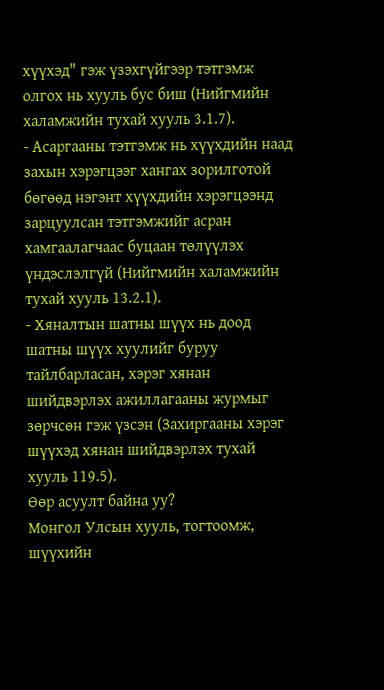хүүхэд" гэж үзэхгүйгээр тэтгэмж олгох нь хууль бус биш (Нийгмийн халамжийн тухай хууль 3.1.7).
- Асаргааны тэтгэмж нь хүүхдийн наад захын хэрэгцээг хангах зорилготой бөгөөд нэгэнт хүүхдийн хэрэгцээнд зарцуулсан тэтгэмжийг асран хамгаалагчаас буцаан төлүүлэх үндэслэлгүй (Нийгмийн халамжийн тухай хууль 13.2.1).
- Хяналтын шатны шүүх нь доод шатны шүүх хуулийг буруу тайлбарласан, хэрэг хянан шийдвэрлэх ажиллагааны журмыг зөрчсөн гэж үзсэн (Захиргааны хэрэг шүүхэд хянан шийдвэрлэх тухай хууль 119.5).
Өөр асуулт байна уу?
Монгол Улсын хууль, тогтоомж, шүүхийн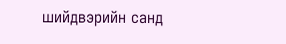шийдвэрийн санд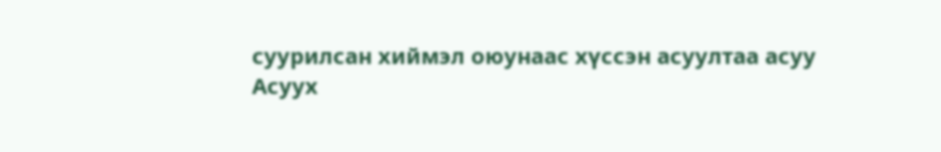суурилсан хиймэл оюунаас хүссэн асуултаа асуу
Асуух